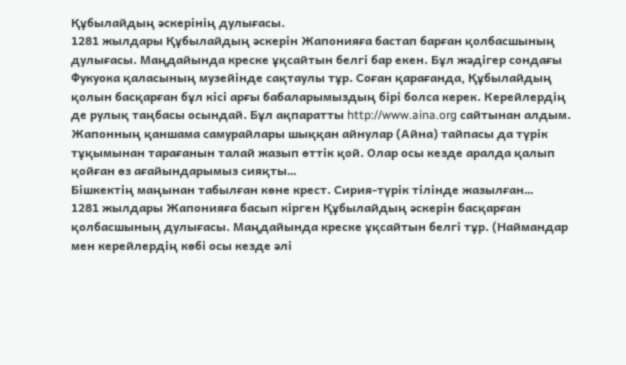Құбылайдың әскерінің дулығасы.
1281 жылдары Құбылайдың әскерін Жапонияға бастап барған қолбасшының дулығасы. Маңдайында креске ұқсайтын белгі бар екен. Бұл жәдігер сондағы Фукуока қаласының музейінде сақтаулы тұр. Соған қарағанда, Құбылайдың қолын басқарған бұл кісі арғы бабаларымыздың бірі болса керек. Керейлердің де рулық таңбасы осындай. Бұл ақпаратты http://www.aina.org сайтынан алдым. Жапонның қаншама самурайлары шыққан айнулар (Айна) тайпасы да түрік тұқымынан тарағанын талай жазып өттік қой. Олар осы кезде аралда қалып қойған өз ағайындарымыз сияқты…
Бішкектің маңынан табылған көне крест. Сирия-түрік тілінде жазылған…
1281 жылдары Жапонияға басып кірген Құбылайдың әскерін басқарған қолбасшының дулығасы. Маңдайында креске ұқсайтын белгі тұр. (Наймандар мен керейлердің көбі осы кезде әлі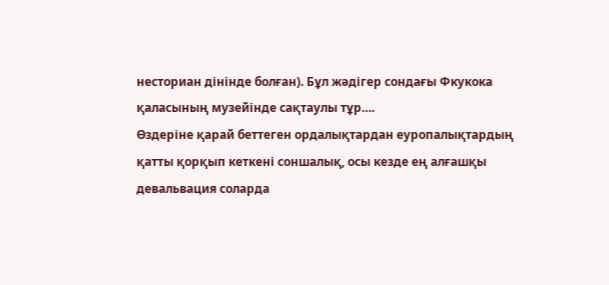несториан дінінде болған). Бұл жәдігер сондағы Фкукока қаласының музейінде сақтаулы тұр….
Өздеріне қарай беттеген ордалықтардан еуропалықтардың қатты қорқып кеткені соншалық, осы кезде ең алғашқы девальвация соларда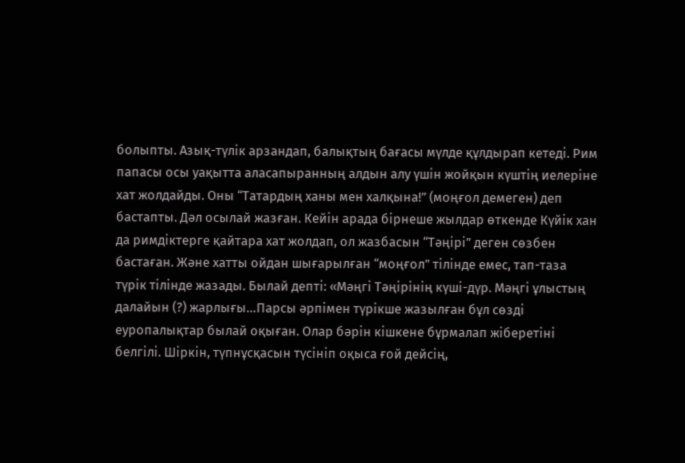болыпты. Азық-түлік арзандап, балықтың бағасы мүлде құлдырап кетеді. Рим папасы осы уақытта аласапыранның алдын алу үшін жойқын күштің иелеріне хат жолдайды. Оны “Татардың ханы мен халқына!” (моңғол демеген) деп бастапты. Дәл осылай жазған. Кейін арада бірнеше жылдар өткенде Күйік хан да римдіктерге қайтара хат жолдап, ол жазбасын “Тәңірі” деген сөзбен бастаған. Және хатты ойдан шығарылған “моңғол” тілінде емес, тап-таза түрік тілінде жазады. Былай депті: «Мәңгі Тәңірінің күші-дүр. Мәңгі ұлыстың далайын (?) жарлығы…Парсы әрпімен түрікше жазылған бұл сөзді еуропалықтар былай оқыған. Олар бәрін кішкене бұрмалап жіберетіні белгілі. Шіркін, түпнұсқасын түсініп оқыса ғой дейсің,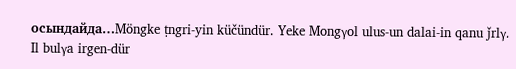осындайда…Möngke ṭngri-yin küčündür. Yeke Mongγol ulus-un dalai-in qanu ǰrlγ. Il bulγa irgen-dür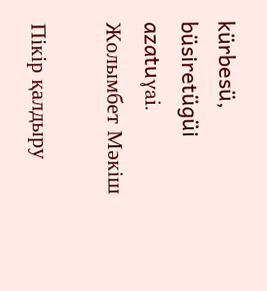kürbesü, büsiretügüi azatuγai.
Жолымбет Мәкіш

Пікір қалдыру